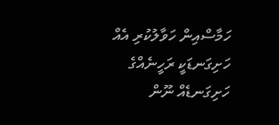ހަމާސްއިން ހަވާލުކުރި އެއް ހަށިގަނޑަކީ ރަހީނެއްގެ ހަށިގަނޑެއް ނޫން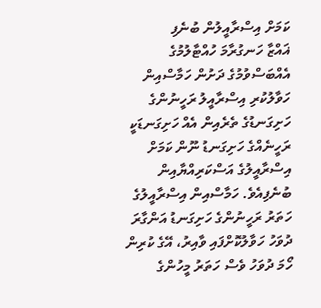ކަމަށް އިސްރާއީލުން ބުނެފި
ޣައްޒާ ހަނގުރާމަ ހުއްޓާލުމުގެ އެއްބަސްވުމުގެ ދަށުން ހަމާސްއިން ހަވާލުކުރި އިސްރާއީލު ރަހީނުންގެ ހަށިގަނޑުގެ ތެރެއިން އެއް ހަށިގަނޑަކީ ރަހީނެއްގެ ހަށިގަނޑު ނޫން ކަމަށް އިސްރާއީލުގެ އަސްކަރިއްޔާއިން ބުނެފިއެވެ. ހަމާސްއިން އިސްރާއީލުގެ ހަތަރު ރަހީނުންގެ ހަށިގަނޑު އަންގާރަ ދުވަހު ހަވާލުކޮށްފައި ވާއިރު، އޭގެ ކުރިން ހޯމަ ދުވަހު ވެސް ހަތަރު މީހުންގެ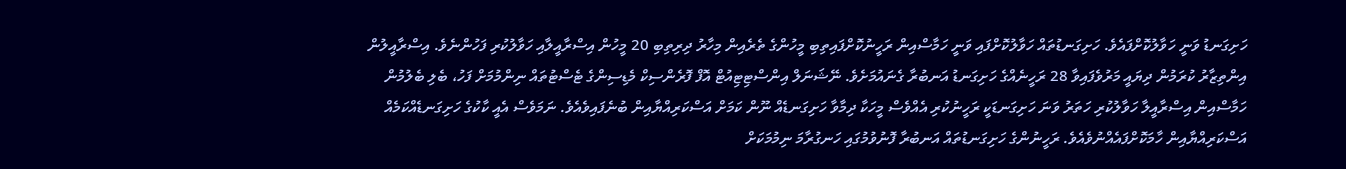ހަށިގަނޑު ވަނީ ހަވާލުކޮށްފައެވެ. ހަށިގަނޑުތައް ހަވާލުކޮށްފައި ވަނީ ހަމާސްއިން ރަހީނުކޮށްފައިތިބި މީހުންގެ ތެރެއިން މިހާރު ދިރިތިބި 20 މީހުން އިސްރާއީލާއި ހަވާލުކުރި ފަހުންނެވެ. އިސްރާއީލުން އިންތިޒާރު ކުރަމުން ދިޔައީ މަރުވެފައިވާ 28 ރަހީނެއްގެ ހަށިގަނޑު އަނބުރާ ގެނައުމަށެވެ. ނޭޝަނަލް އިންސްޓިޓިއުޓް އޮފް ފޮރެންސިކް މެޑިސިންގެ ޓެސްޓުތައް ނިންމުމަށް ފަހު، ބެލި ބެލުމުން ހަމާސްއިން އިސްރާއީލާ ހަވާލުކުރި ހަތަރު ވަނަ ހަށިގަނޑަކީ ރަހީނުކުރި އެއްވެސް މީހަކާ ދިމާވާ ހަށިގަނޑެއް ނޫން ކަމަށް އަސްކަރިއްޔާއިން ބުނެފައިވެއެވެ. ނަމަވެސް އެއީ ކާކުގެ ހަށިގަނޑެއްކަމެއް އަސްކަރިއްޔާއިން ހާމަކޮށްފައެއްނުވެއެވެ. ރަހީނުންގެ ހަށިގަނޑުތައް އަނބުރާ ފޮނުވުމުގައި ހަނގުރާމަ ނިމުމަކަށް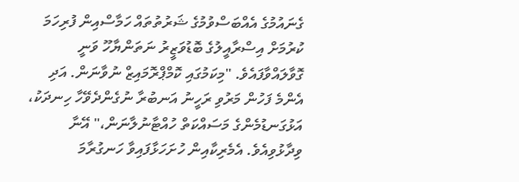ގެނައުމުގެ އެއްބަސްވުމުގެ ޝަރުތުތައް ހަމާސްއިން ފުރިހަމަ ކުރުމަށް އިސްރާއީލުގެ ބޮޑުވަޒީރު ނަތަންޔާހޫ ވަނީ ގޮވާލައްވާފައެވެ. "މިކަމުގައި ކޮމްޕްރޮމައިޒް ނުވާނަން. އަދި އެންމެ ފަހުން މަރުވި ރަހީނު އަނބުރާ ނުގެންދެވޭހާ ހިނދަކު، އަޅުގަނޑުމެންގެ މަސައްކަތް ހުއްޓާނުލާނަން،" އޭނާ ވިދާޅުވިއެވެ. އެމެރިކާއިން ހުށަހަޅާފައިވާ ހަނގުރާމަ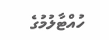ހުއްޓާލުމުގެ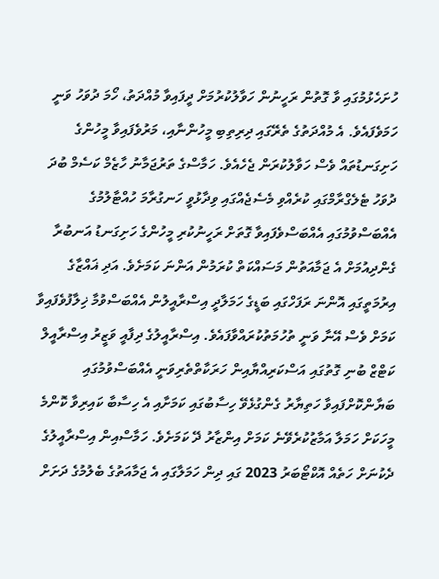ހުށަހެޅުމުގައި ވާ ގޮތުން ރަހީނުން ހަވާލުކުރުމަށް ދީފައިވާ މުއްދަތު، ހޯމަ ދުވަހު ވަނީ ހަމަވެފައެވެ. އެ މުއްދަތުގެ ތެރޭގައި ދިރިތިބި މީހުންނާއި، މަރުވެފައިވާ މީހުންގެ ހަށިގަނޑުތައް ވެސް ހަވާލުކުރަން ޖެހެއެވެ. ހަމާސްގެ ތަރުޖަމާނު ހާޒެމް ކަސެމް ބުދަ ދުވަހު ޓެލެގްރާމްގައި ކުރެއްވި މެސެޖެއްގައި ވިދާޅުވީ ހަނގުރާމަ ހުއްޓާލުމުގެ އެއްބަސްވުމުގައި އެއްބަސްވެފައިވާ ގޮތަށް ރަހީނުކުރި މީހުންގެ ހަށިގަނޑު އަނބުރާ ގެންދިއުމަށް އެ ޖަމާއަތުން މަސައްކަތް ކުރަމުން އަންނަ ކަމަށެވެ. އަދި ޣައްޒާގެ އިރުމަތީގައި އޮންނަ ރަފަހްގައި ބަޑީގެ ހަމަލާދީ އިސްރާއީލުން އެއްބަސްވުމާ ޚިލާފުވެފައިވާ ކަމަށް ވެސް އޭނާ ވަނީ ތުހުމަތުކުރައްވާފައެވެ. އިސްރާއީލުގެ ދިފާއީ ވަޒީރު އިސްރާއީލް ކަޓްޒް ބުނި ގޮތުގައި އަސްކަރިއްޔާއިން ހަރަކާތްތެރިވަނީ އެއްބަސްވުމުގައި ބަޔާންކޮށްފައިވާ ހަތިޔާރު ގެންގުޅެވޭ ހިސާބުގައި ކަމަށާއި އެ ހިސާބާ ކައިރިވާ ކޮންމެ މީހަކަށް ހަމަލާ އަމާޒުކުރެވޭނެ ކަމަށް އިންޒާރު ދޭ ކަމަށެވެ. ހަމާސްއިން އިސްރާއީލުގެ ދެކުނަށް ހަތެއް އޮކްޓޯބަރު 2023 ގައި ދިން ހަމަލާގައި އެ ޖަމާއަތުގެ ބެލުމުގެ ދަށަށް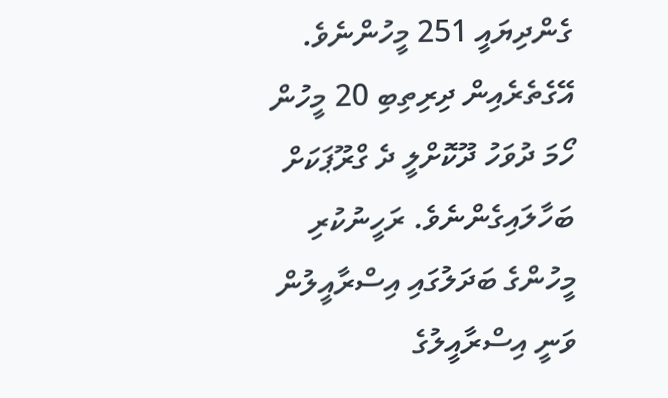ގެންދިޔައީ 251 މީހުންނެވެ. އޭގެތެރެއިން ދިރިތިބި 20 މީހުން ހޯމަ ދުވަހު ދޫކޮށްލީ ދެ ގްރޫޕަކަށް ބަހާލައިގެންނެވެ. ރަހީނުކުރި މީހުންގެ ބަދަލުގައި އިސްރާއީލުން ވަނީ އިސްރާއީލުގެ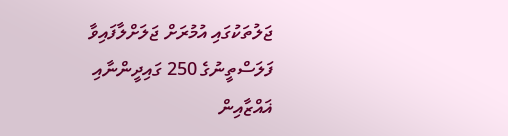ޖަލުތަކުގައި އުމުރަށް ޖަލަށްލާފައިވާ ފަލަސްތީނުގެ 250 ގައިދީންނާއި ޣައްޒާއިން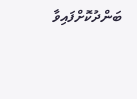ބަންދުކޮށްފައިވާ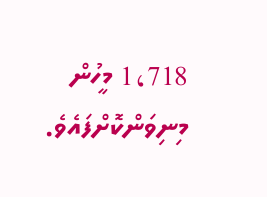1،718 މީހުން މިނިވަންކޮށްފައެވެ.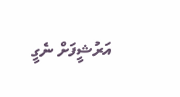އަރުޝީފަށް ނެގީ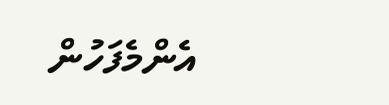އެންމެފަހުން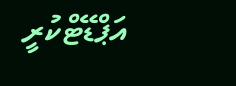އަޕްޑޭޓްކުރީ